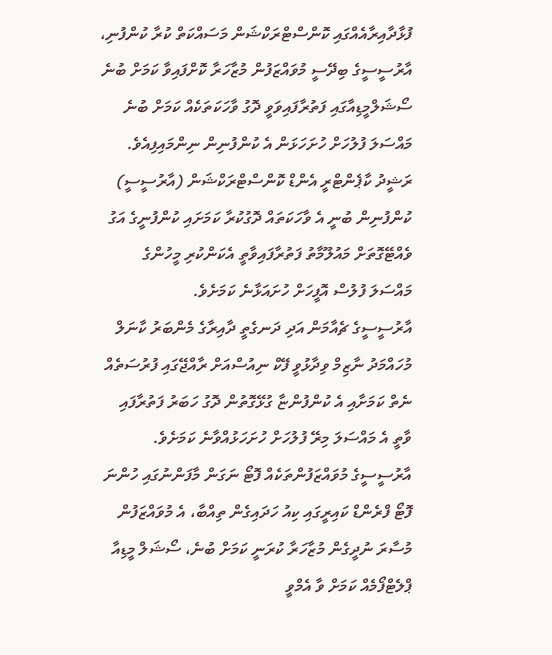ފުޅާދާއިރާއެއްގައި ކޮންސްޓްރަކްޝަން މަސައްކަތް ކުރާ ކުންފުނި، އާރުސީސީގެ ބިދޭސީ މުވައްޒަފުން މުޒާހަރާ ކޮށްފައިވާ ކަމަށް ބުނެ ސޯޝަލްމީޑިއާގައި ފަތުރާފައިވަވީ ދޮގު ވާހަކަތަކެއް ކަމަށް ބުނެ މައްސަލަ ފުލުހަށް ހުށަހަޅަން އެ ކުންފުނިން ނިންމައިފިއެވެ.
ރަޝީދު ކާޕެންޓްރީ އެންޑް ކޮންސްޓްރަކްޝަން (އާރުސީސީ) ކުންފުނިން ބުނީ އެ ވާހަކަތައް ދޮގުކުރާ ކަމަށައި ކުންފުނީގެ އަގު ވެއްޓޭގޮތަށް މައުލޫމާތު ފަތުރާފައިވާތީ އެކަންކުރި މީހުންގެ މައްސަލަ ފުލުސް އޮފީހަށް ހުށައަޅާނެ ކަމަށެވެ.
އާރުސީސީގެ ޗެއާމަން އަދި ދަނގެތީ ދާއިރާގެ މެންބަރު ކާނަލް މުހައްމަދު ނާޒިމް ވިދާޅުވީ ފޭކް ނިއުސްއަށް ރާއްޖޭގައި ފުރުސަތެއް ނެތް ކަމަށާއި އެ ކުންފުންޏާ ގުޅޭގޮތުން ދޮގު ހަބަރު ފަތުރާފައި ވާތީ އެ މައްސަލަ މިރޭ ފުލުހަށް ހުށަހަޅުއްވާނެ ކަމަށެވެ.
އާރުސީސީގެ މުވައްޒަފުންތަކެއް ފޮޓޯ ނަގަން މާފަންނުގައި ހުންނަ ފޮޓޯ ފްރެންޑް ކައިރީގައި ކިއު ހަދައިގެން ތިއްބާ، އެ މުވައްޒަފުން މުސާރަ ނުދީގެން މުޒާހަރާ ކުރަނީ ކަމަށް ބުނެ، ސޯޝަލް މީޑިއާ ޕްލެޓްފޯމެއް ކަމަށް ވާ އެމްވީ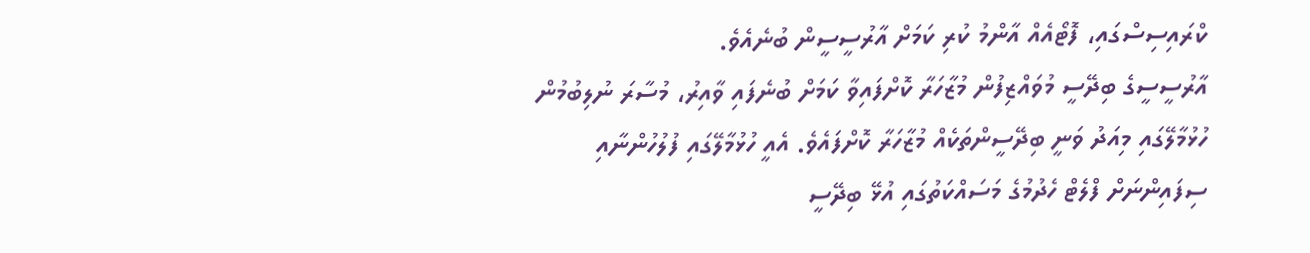ކްރައިސިސްގައި، ފޮޓޯއެއް އާންމު ކުރި ކަމަށް އާރުސީސީން ބުނެއެވެ.
އާރުސީސީގެ ބިދޭސީ މުވައްޒިފުން މުޒާހަރާ ކޮށްފައިވާ ކަމަށް ބުނެފައި ވާއިރު، މުސާރަ ނުލިބުމުން ހުޅުމާލޭގައި މިއަދު ވަނީ ބިދޭސީންތަކެއް މުޒާހަރާ ކޮށްފައެވެ. އެއީ ހުޅުމާލޭގައި ފުލުހުންނާއި ސިފައިންނަށް ފްލެޓް ހެދުމުގެ މަސައްކަތުގައި އުޅޭ ބިދޭސީ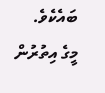ބައެކެވެ.
މީގެ އިތުރުން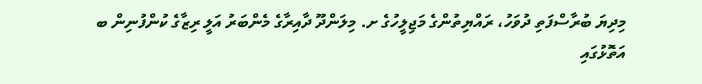މިދިޔަ ބުރާސްފަތި ދުވަހު، ރައްޔިތުންގެ މަޖިލީހުގެ ށ. މިލަންދޫ ދާއިރާގެ މެންބަރު އަލީ ރިޒާގެ ކުންފުނިން ބ އަތޮޅުގައި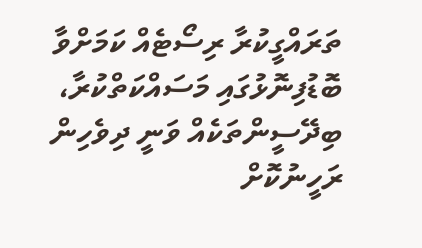ތަރައްގީކުރާ ރިސޯޓެއް ކަމަށްވާ ބޮޑުފިނޮޅުގައި މަސައްކަތްކުރާ، ބިދޭސީންތަކެއް ވަނީ ދިވެހިން ރަހީނުކޮށް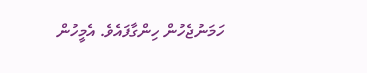ހަމަނުޖެހުން ހިންގާފައެވެ. އެމީހުން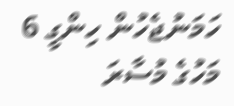ހަމަނުޖެހުން ހިންގީ 6 މަހުގެ މުސާރަ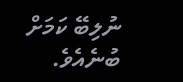ނުލިބޭ ކަމަށް ބުނެއެވެ.